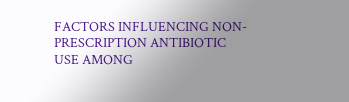FACTORS INFLUENCING NON-PRESCRIPTION ANTIBIOTIC USE AMONG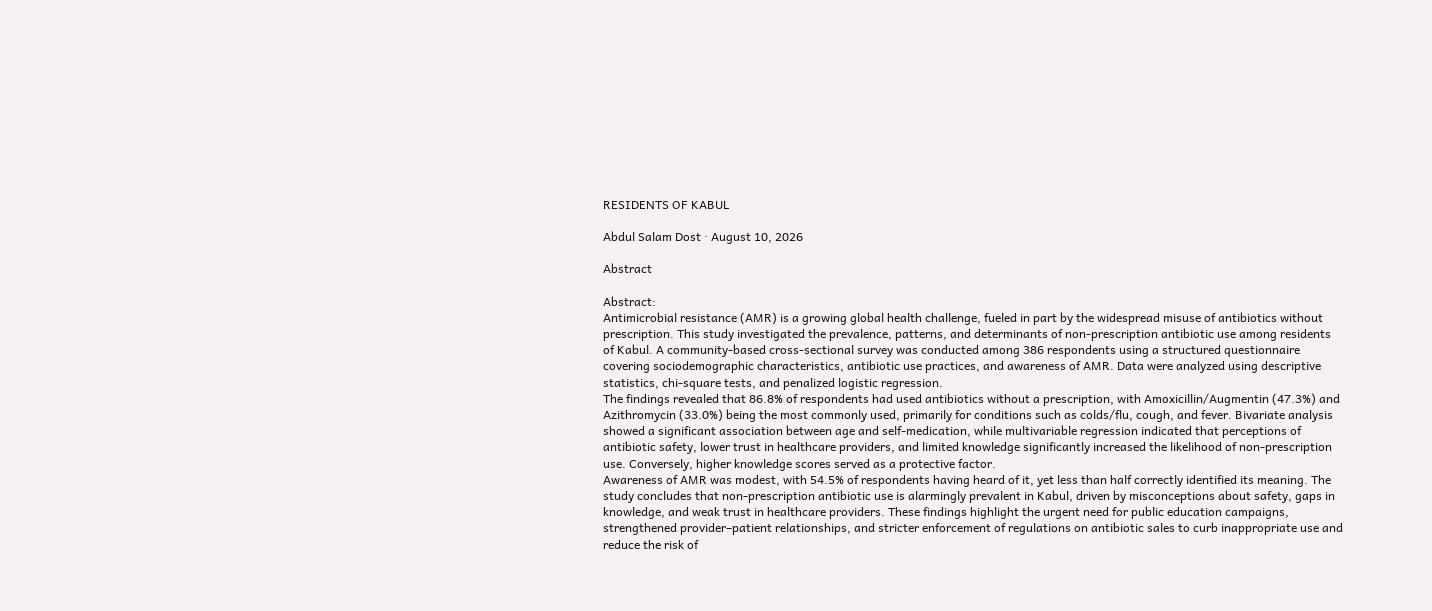RESIDENTS OF KABUL

Abdul Salam Dost · August 10, 2026

Abstract

Abstract:
Antimicrobial resistance (AMR) is a growing global health challenge, fueled in part by the widespread misuse of antibiotics without prescription. This study investigated the prevalence, patterns, and determinants of non-prescription antibiotic use among residents of Kabul. A community-based cross-sectional survey was conducted among 386 respondents using a structured questionnaire covering sociodemographic characteristics, antibiotic use practices, and awareness of AMR. Data were analyzed using descriptive statistics, chi-square tests, and penalized logistic regression.
The findings revealed that 86.8% of respondents had used antibiotics without a prescription, with Amoxicillin/Augmentin (47.3%) and Azithromycin (33.0%) being the most commonly used, primarily for conditions such as colds/flu, cough, and fever. Bivariate analysis showed a significant association between age and self-medication, while multivariable regression indicated that perceptions of antibiotic safety, lower trust in healthcare providers, and limited knowledge significantly increased the likelihood of non-prescription use. Conversely, higher knowledge scores served as a protective factor.
Awareness of AMR was modest, with 54.5% of respondents having heard of it, yet less than half correctly identified its meaning. The study concludes that non-prescription antibiotic use is alarmingly prevalent in Kabul, driven by misconceptions about safety, gaps in knowledge, and weak trust in healthcare providers. These findings highlight the urgent need for public education campaigns, strengthened provider–patient relationships, and stricter enforcement of regulations on antibiotic sales to curb inappropriate use and reduce the risk of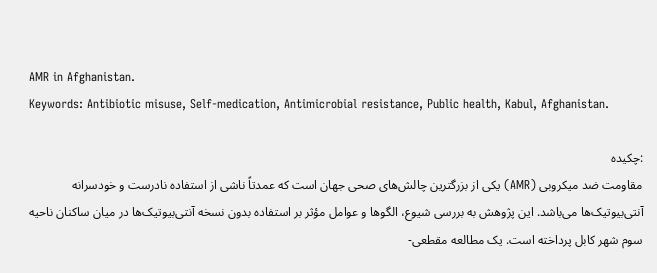AMR in Afghanistan.
Keywords: Antibiotic misuse, Self-medication, Antimicrobial resistance, Public health, Kabul, Afghanistan.

:چکیده
مقاومت ضد میکروبی (AMR) یکی از بزرگترین چالش‌های صحی جهان است که عمدتاً ناشی از استفاده نادرست و خودسرانه آنتی‌بیوتیک‌ها می‌باشد. این پژوهش به بررسی شیوع، الگوها و عوامل مؤثر بر استفاده بدون نسخه آنتی‌بیوتیک‌ها در میان ساکنان ناحیه سوم شهر کابل پرداخته است. یک مطالعه مقطعی-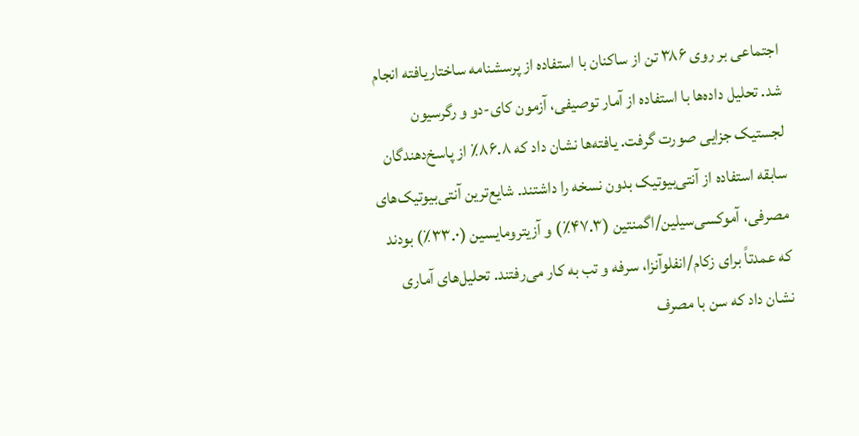اجتماعی بر روی ۳۸۶ تن از ساکنان با استفاده از پرسشنامه ساختاریافته انجام شد. تحلیل داده‌ها با استفاده از آمار توصیفی، آزمون کای-دو و رگرسیون لجستیک جزایی صورت گرفت. یافته‌ها نشان داد که ۸۶.۸٪ از پاسخ‌دهندگان سابقه استفاده از آنتی‌بیوتیک بدون نسخه را داشتند. شایع‌ترین آنتی‌بیوتیک‌های مصرفی، آموکسی‌سیلین/اگمنتین (۴۷.۳٪) و آزیترومایسین (۳۳.۰٪) بودند که عمدتاً برای زکام/انفلوآنزا، سرفه و تب به کار می‌رفتند. تحلیل‌های آماری نشان داد که سن با مصرف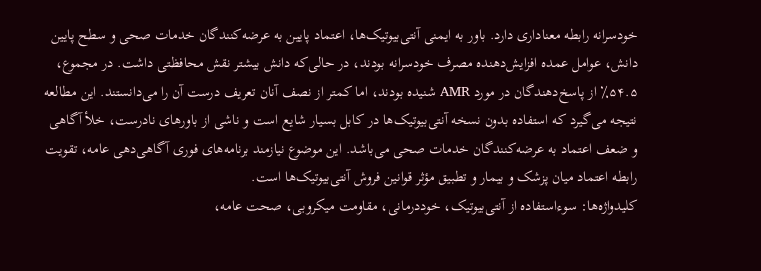خودسرانه رابطه معناداری دارد. باور به ایمنی آنتی‌بیوتیک‌ها، اعتماد پایین به عرضه‌کنندگان خدمات صحی و سطح پایین دانش، عوامل عمده افزایش‌دهنده مصرف خودسرانه بودند، در حالی‌که دانش بیشتر نقش محافظتی داشت. در مجموع، ۵۴.۵٪ از پاسخ‌دهندگان در مورد AMR شنیده بودند، اما کمتر از نصف آنان تعریف درست آن را می‌دانستند. این مطالعه نتیجه می‌گیرد که استفاده بدون نسخه آنتی‌بیوتیک‌ها در کابل بسیار شایع است و ناشی از باورهای نادرست، خلأ آگاهی و ضعف اعتماد به عرضه‌کنندگان خدمات صحی می‌باشد. این موضوع نیازمند برنامه‌های فوری آگاهی‌دهی عامه، تقویت رابطه اعتماد میان پزشک و بیمار و تطبیق مؤثر قوانین فروش آنتی‌بیوتیک‌ها است.
کلیدواژه‌ها: سوء‌استفاده از آنتی‌بیوتیک، خوددرمانی، مقاومت میکروبی، صحت عامه،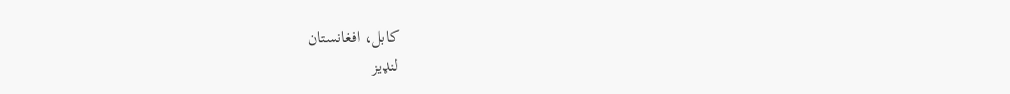کابل، افغانستان
لنډیز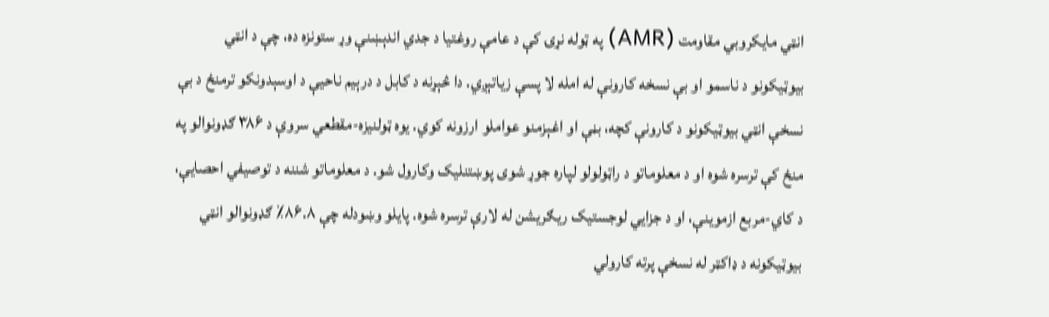انټي مايکروبي مقاومت (AMR) په ټوله نړۍ کې د عامې روغتيا د جدي اندېښنې وړ ستونزه ده، چې د انټي بيوټيکونو د ناسمو او بې نسخه کارونې له امله لا پسې زياتېږي. دا څېړنه د کابل د درېيم ناحيې د اوسېدونکو ترمنځ د بې نسخې انټي بيوټيکونو د کارونې کچه، بڼې او اغېزمنو عواملو ارزونه کوي. يوه ټولنيزه-مقطعي سروې د ۳۸۶ ګډونوالو په منځ کې ترسره شوه او د معلوماتو د راټولولو لپاره جوړ شوی پوښتنليک وکارول شو. د معلوماتو شننه د توصيفي احصایې، د کاي-مربع ازموينې، او د جزايي لوجستيک ريګريشن له لارې ترسره شوه. پايلو وښودله چې ۸۶.۸٪ ګډونوالو انټي بيوټيکونه د ډاکټر له نسخې پرته کارولي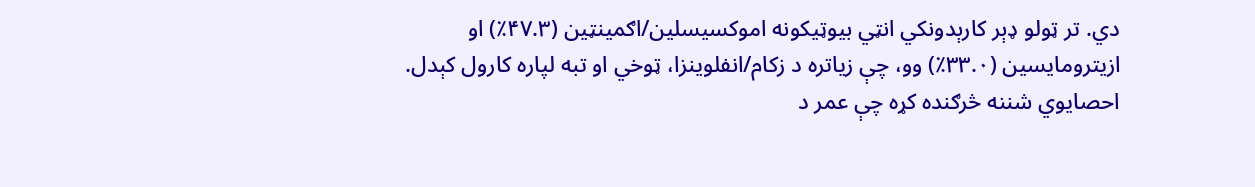دي. تر ټولو ډېر کارېدونکي انټي بيوټيکونه اموکسیسلین/اګمینټین (۴۷.۳٪) او ازیترومایسین (۳۳.۰٪) وو، چې زياتره د زکام/انفلوینزا، ټوخي او تبه لپاره کارول کېدل. احصایوي شننه څرګنده کړه چې عمر د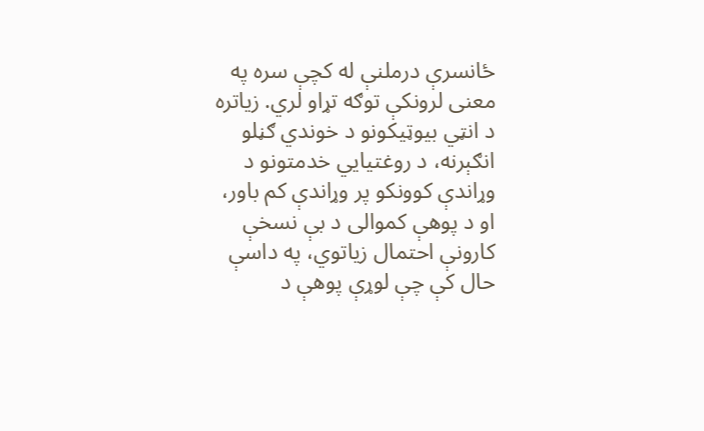ځانسرې درملنې له کچې سره په معنی لرونکې توګه تړاو لري. زياتره د انټي بيوټيکونو د خوندي ګڼلو انګېرنه، د روغتيايي خدمتونو د وړاندې کوونکو پر وړاندې کم باور، او د پوهې کموالی د بې نسخې کارونې احتمال زياتوي، په داسې حال کې چې لوړې پوهې د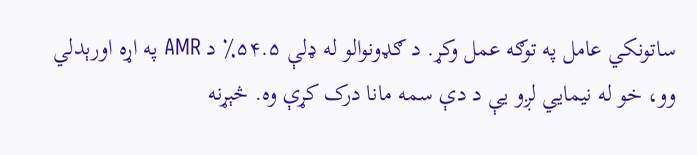ساتونکي عامل په توګه عمل وکړ. د ګډونوالو له ډلې ۵۴.۵٪ د AMR په اړه اورېدلي وو، خو له نيمايي لږو يې د دې سمه مانا درک کړې وه. څېړنه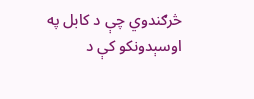څرګندوي چې د کابل په اوسېدونکو کې د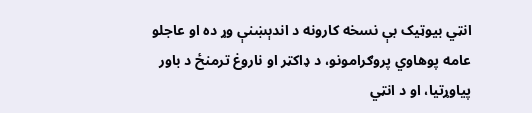انټي بيوټيک بې نسخه کارونه د اندېښنې وړ ده او عاجلو عامه پوهاوي پروګرامونو، د ډاکټر او ناروغ ترمنځ د باور پياوړتيا، او د انټي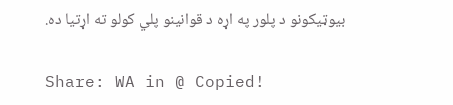بيوټيکونو د پلور په اړه د قوانينو پلي کولو ته اړتيا ده.

Share: WA in @ Copied!